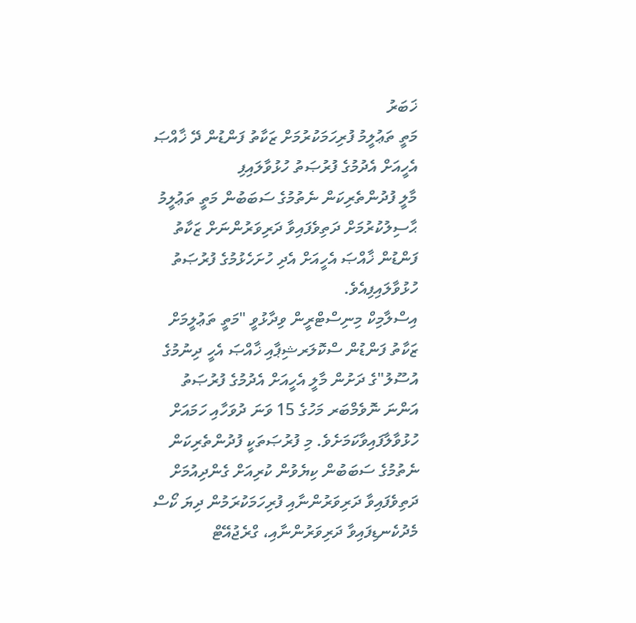ޚަބަރު
މަތީ ތަޢުލީމު ފުރިހަމަކުރުމަށް ޒަކާތު ފަންޑުން ދޭ ޚާއްޞަ އެހީއަށް އެދުމުގެ ފުރުޞަތު ހުޅުވާލައިފި
މާލީ ފުދުންތެރިކަން ނެތުމުގެ ސަބަބުން މަތީ ތަޢުލީމު ޙާސިލުކުރުމަށް ދަތިވެފައިވާ ދަރިވަރުންނަށް ޒަކާތު ފަންޑުން ޚާއްޞަ އެހީއަށް އެދި ހުށަހެޅުމުގެ ފުރުޞަތު ހުޅުވާލައިފިއެވެ.
އިސްލާމިކް މިނިސްޓްރީން ވިދާޅުވީ "މަތީ ތަޢުލީމަށް ޒަކާތު ފަންޑުން ސްކޮލަރޝިޕާއި ޚާއްޞަ އެހީ ދިނުމުގެ އުސޫލު"ގެ ދަށުން މާލީ އެހީއަށް އެދުމުގެ ފުރުޞަތު އަންނަ ނޮވެމްބަރ މަހުގެ 15 ވަނަ ދުވަހާއި ހަމައަށް ހުޅުވާލާފައިވާކަމަށެވެ. މި ފުރުޞަތަކީ ފުދުންތެރިކަން ނެތުމުގެ ސަބަބުން ކިޔެވުން ކުރިއަށް ގެންދިއުމަށް ދަތިވެފައިވާ ދަރިވަރުންނާއި ފުރިހަމަކުރަމުން ދިޔަ ކޯސް މެދުކެނޑިފައިވާ ދަރިވަރުންނާއި، ގްރެޖުއޭޓް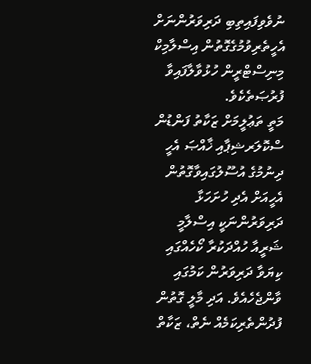ނުވެވިފައިތިބި ދަރިވަރުންނަށް އެހީތެރިވުމުގެގޮތުން އިސްލާމިކް މިނިސްޓްރީން ހުޅުވާލާފައިވާ ފުރުޞަތެކެވެ.
މަތީ ތަޢުލީމަށް ޒަކާތު ފަންޑުން ސްކޮލަރޝިޕާއި ޚާއްޞަ އެހީ ދިނުމުގެ އުސޫލުގައިވާގޮތުން އެހީއަށް އެދި ހުށަހަޅާ ދަރިވަރުންނަކީ އިސްލާމީ ޝަރީއާ ހުއްދަކުރާ ކޯހެއްގައި ކިޔަވާ ދަރިވަރުން ކަމުގައި ވާންޖެހެއެވެ. އަދި މާލީ ގޮތުން ފުދުންތެރިކަމެއް ނެތް، ޒަކާތް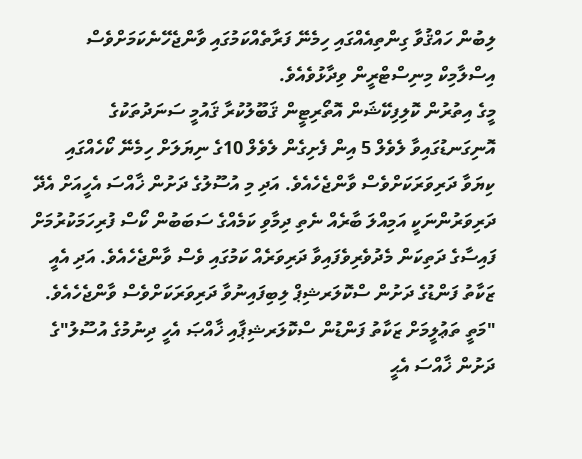ލިބުން ހައްޤުވާ ގިންތިއެއްގައި ހިމެނޭ ފަރާތެއްކަމުގައި ވާންޖެހޭނެކަމަށްވެސް އިސްލާމިކް މިނިސްޓްރީން ވިދާޅުވެއެވެ.
މީގެ އިތުރުން ކޮލިފިކޭޝަން އޮތޯރިޓީން ޤަބޫލުކުރާ ޤައުމީ ސަނަދުތަކުގެ އޮނިގަނޑުގައިވާ ލެވެލް 5 އިން ފެށިގެން ލެވެލް 10ގެ ނިޔަލަށް ހިމެނޭ ކޯހެއްގައި ކިޔަވާ ދަރިވަރަކަށްވެސް ވާންޖެހެއެވެ. އަދި މި އުސޫލުގެ ދަށުން ޚާއްސަ އެހީއަށް އެދޭ ދަރިވަރުންނަކީ އަމިއްލަ ބާރެއް ނެތި ދިމާވި ކަމެއްގެ ސަބަބުން ކޯސް ފުރިހަމަކުރުމަށް ފައިސާގެ ދަތިކަން މެދުވެރިވެފައިވާ ދަރިވަރެއް ކަމުގައި ވެސް ވާންޖެހެއެވެ. އަދި އެއީ ޒަކާތު ފަންޑުގެ ދަށުން ސްކޮލަރޝިޕް ލިބިފައިނުވާ ދަރިވަރަކަށްވެސް ވާންޖެހެއެވެ.
"މަތީ ތަޢުލީމަށް ޒަކާތު ފަންޑުން ސްކޮލަރޝިޕާއި ޚާއްޞަ އެހީ ދިނުމުގެ އުސޫލު"ގެ ދަށުން ޚާއްސަ އެޙީ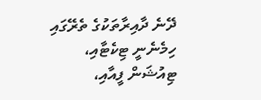ދޭނެ ދާއިރާތަކުގެ ތެރޭގައި ހިމެނެނީ ޓިކެޓާއި، ޓިއުޝަން ފީއާއި،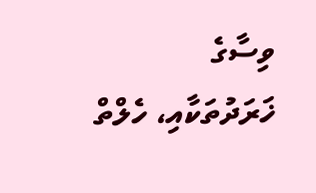ވިސާގެ ޚަރަދުތަކާއި، ހެލްތް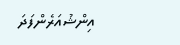އިންޝުއަރެންފަދަ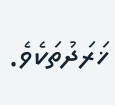ޚަރަދުތަކެވެ.